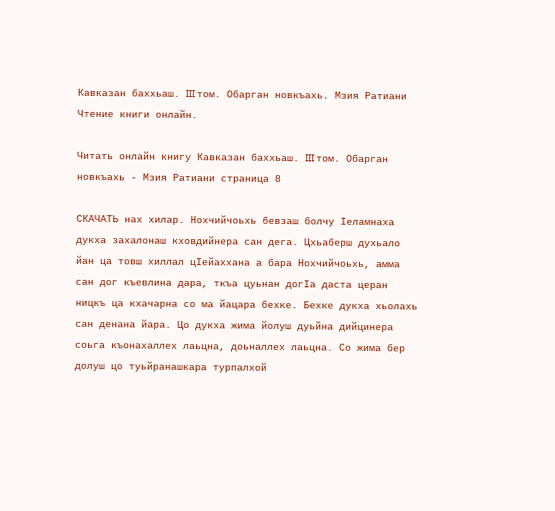Кавказан баххьаш. III том. Обарган новкъахь. Мзия Ратиани
Чтение книги онлайн.

Читать онлайн книгу Кавказан баххьаш. III том. Обарган новкъахь - Мзия Ратиани страница 8

СКАЧАТЬ нах хилар. Нохчийчоьхь бевзаш болчу Iеламнаха дукха захалонаш кховдийнера сан дега. Цхьаберш духьало йан ца товш хиллал цIейаххана а бара Нохчийчоьхь, амма сан дог къевлина дара, ткъа цуьнан догIа даста церан ницкъ ца кхачарна со ма йацара бехке. Бехке дукха хьолахь сан денана йара. Цо дукха жима йолуш дуьйна дийцинера соьга къонахаллех лаьцна, доьналлех лаьцна. Со жима бер долуш цо туьйранашкара турпалхой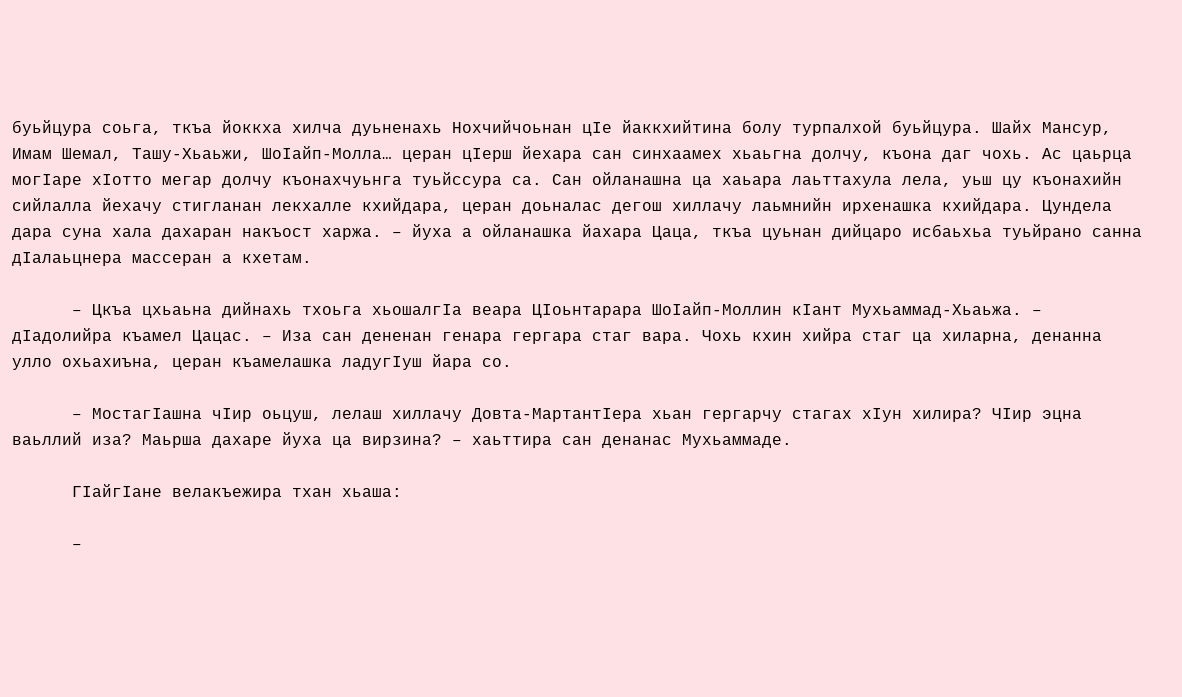буьйцура соьга, ткъа йоккха хилча дуьненахь Нохчийчоьнан цIе йаккхийтина болу турпалхой буьйцура. Шайх Мансур, Имам Шемал, Ташу-Хьаьжи, ШоIайп-Молла… церан цIерш йехара сан синхаамех хьаьгна долчу, къона даг чохь. Ас цаьрца могIаре хIотто мегар долчу къонахчуьнга туьйссура са. Сан ойланашна ца хаьара лаьттахула лела, уьш цу къонахийн сийлалла йехачу стигланан лекхалле кхийдара, церан доьналас дегош хиллачу лаьмнийн ирхенашка кхийдара. Цундела дара суна хала дахаран накъост харжа. – йуха а ойланашка йахара Цаца, ткъа цуьнан дийцаро исбаьхьа туьйрано санна дIалаьцнера массеран а кхетам.

      – Цкъа цхьаьна дийнахь тхоьга хьошалгIа веара ЦIоьнтарара ШоIайп-Моллин кIант Мухьаммад-Хьаьжа. – дIадолийра къамел Цацас. – Иза сан дененан генара гергара стаг вара. Чохь кхин хийра стаг ца хиларна, денанна улло охьахиъна, церан къамелашка ладугIуш йара со.

      – МостагIашна чIир оьцуш, лелаш хиллачу Довта-МартантIера хьан гергарчу стагах хIун хилира? ЧIир эцна ваьллий иза? Маьрша дахаре йуха ца вирзина? – хаьттира сан денанас Мухьаммаде.

      ГIайгIане велакъежира тхан хьаша:

      –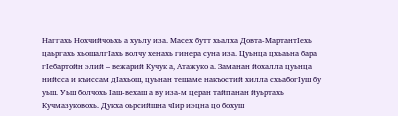Наггахь Нохчийчоьхь а хуьлу иза. Масех бутт хьалха Довта-МартантIехь цаьргахь хьошалгIахь волчу хенахь гинера суна иза. Цуьнца цхьаьна бара гIебартойн элий – вежарий Кучук а, Атажуко а. Заманан йохалла цуьнца нийсса и къиссам дIахьош, цуьнан тешаме накъостий хилла схьабогIуш бу уьш. Уьш болчохь Iаш-вехаш а ву иза-м церан тайпанан йуьртахь Кучмазуковохь. Дукха оьрсийшна чIир иэцна цо бохуш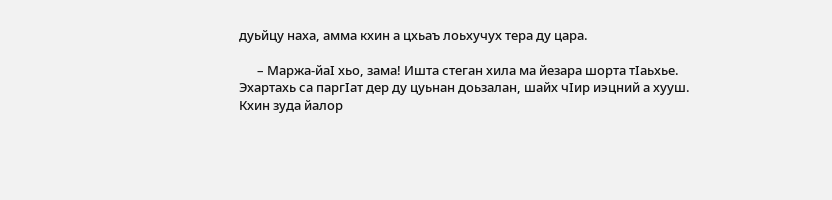дуьйцу наха, амма кхин а цхьаъ лоьхучух тера ду цара.

      – Маржа-йаI хьо, зама! Ишта стеган хила ма йезара шорта тIаьхье. Эхартахь са паргIат дер ду цуьнан доьзалан, шайх чIир иэцний а хууш. Кхин зуда йалор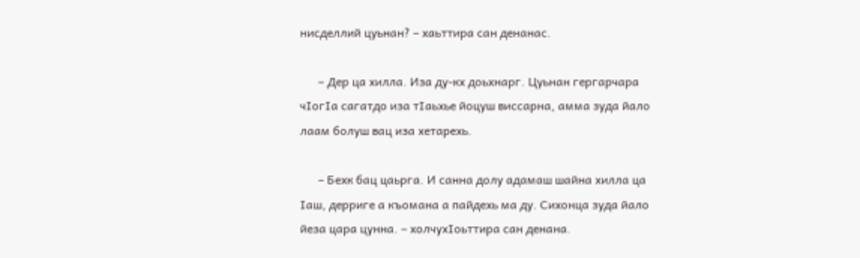нисделлий цуьнан? – хаьттира сан денанас.

      – Дер ца хилла. Иза ду-кх доьхнарг. Цуьнан гергарчара чIогIа сагатдо иза тIаьхье йоцуш виссарна, амма зуда йало лаам болуш вац иза хетарехь.

      – Бехк бац цаьрга. И санна долу адамаш шайна хилла ца Iаш, дерриге а къомана а пайдехь ма ду. Сихонца зуда йало йеза цара цунна. – холчухIоьттира сан денана.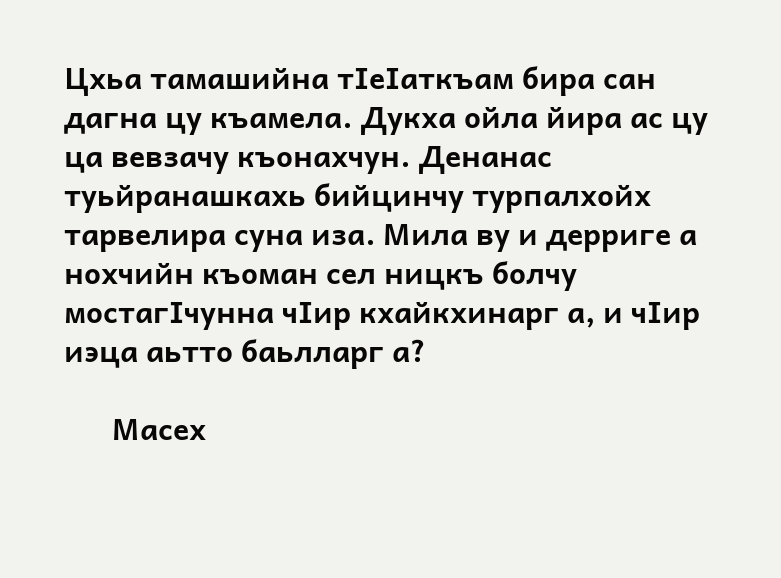Цхьа тамашийна тIеIаткъам бира сан дагна цу къамела. Дукха ойла йира ас цу ца вевзачу къонахчун. Денанас туьйранашкахь бийцинчу турпалхойх тарвелира суна иза. Мила ву и дерриге а нохчийн къоман сел ницкъ болчу мостагIчунна чIир кхайкхинарг а, и чIир иэца аьтто баьлларг а?

      Масех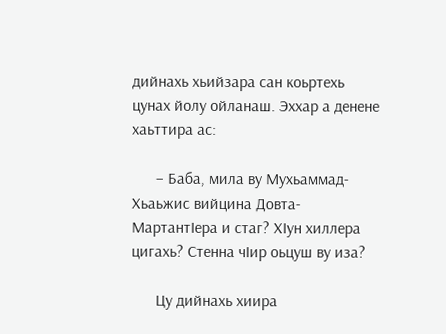дийнахь хьийзара сан коьртехь цунах йолу ойланаш. Эххар а денене хаьттира ас:

      – Баба, мила ву Мухьаммад-Хьаьжис вийцина Довта-МартантIера и стаг? ХIун хиллера цигахь? Стенна чIир оьцуш ву иза?

      Цу дийнахь хиира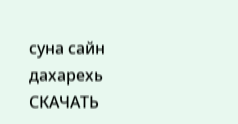суна сайн дахарехь СКАЧАТЬ